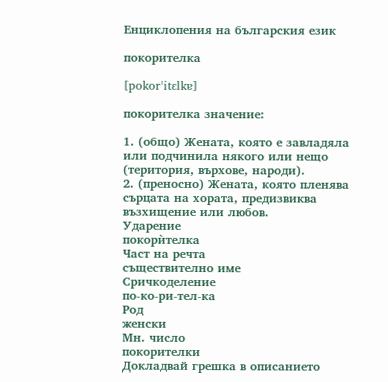Енциклопения на българския език

покорителка

[pokorˈitɛlkɐ]

покорителка значение:

1. (общо) Жената, която е завладяла или подчинила някого или нещо (територия, върхове, народи).
2. (преносно) Жената, която пленява сърцата на хората, предизвиква възхищение или любов.
Ударение
покорѝтелка
Част на речта
съществително име
Сричкоделение
по-ко-ри-тел-ка
Род
женски
Мн. число
покорителки
Докладвай грешка в описанието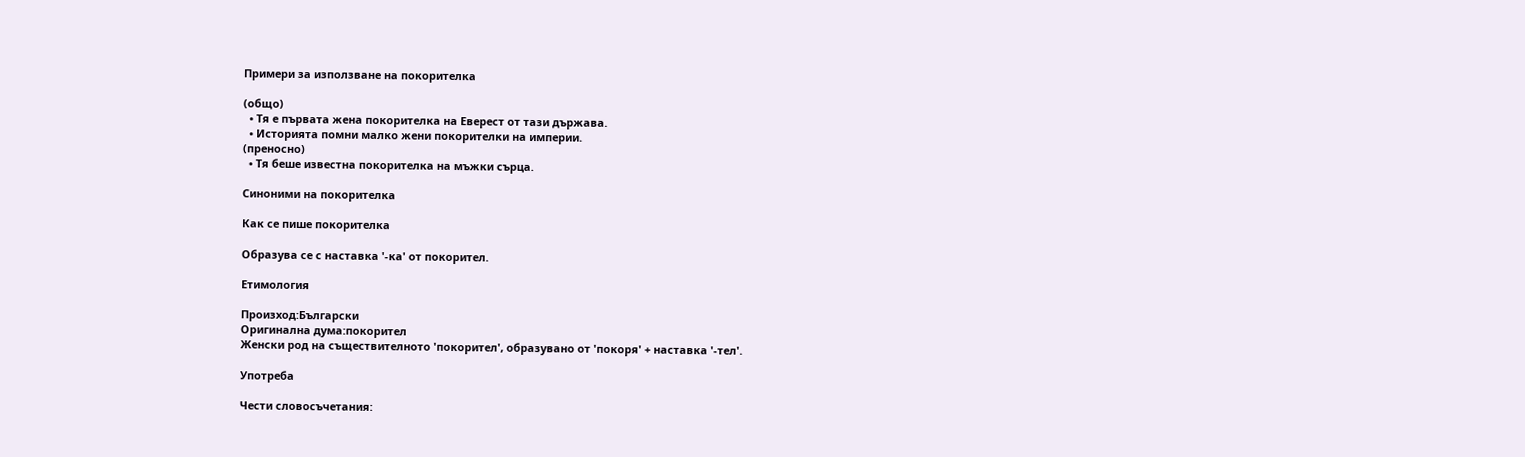Примери за използване на покорителка

(общо)
  • Тя е първата жена покорителка на Еверест от тази държава.
  • Историята помни малко жени покорителки на империи.
(преносно)
  • Тя беше известна покорителка на мъжки сърца.

Синоними на покорителка

Как се пише покорителка

Образува се с наставка '-ка' от покорител.

Етимология

Произход:Български
Оригинална дума:покорител
Женски род на съществителното 'покорител', образувано от 'покоря' + наставка '-тел'.

Употреба

Чести словосъчетания: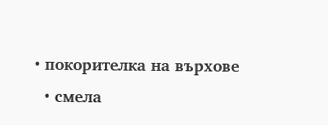• покорителка на върхове
  • смела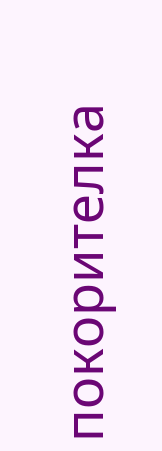покорителка